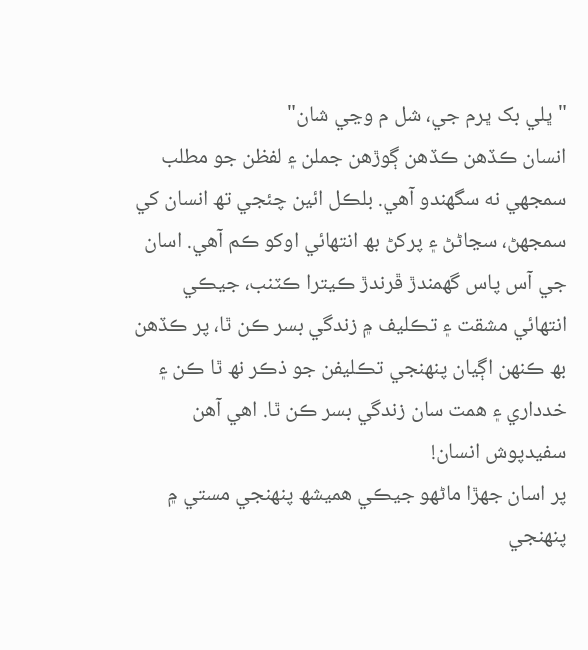"ڀلي بک ڀرم جي، شل م وڃي شان"
انسان ڪڏھن ڪڏھن ڳوڙھن جملن ۽ لفظن جو مطلب سمجھي نه سگھندو آھي. بلڪل ائين چئجي تھ انسان کي سمجھڻ، سڃاڻڻ ۽ پرکڻ بھ انتھائي اوکو ڪم آھي. اسان جي آس پاس گھمندڙ ڦرندڙ ڪيترا ڪٽنب، جيڪي انتھائي مشقت ۽ تڪليف ۾ زندگي بسر ڪن ٿا، پر ڪڏھن بھ ڪنھن اڳيان پنھنجي تڪليفن جو ذڪر نھ ٿا ڪن ۽ خدداري ۽ ھمت سان زندگي بسر ڪن ٿا. اھي آھن سفيدپوش انسان!
پر اسان جھڙا ماڻھو جيڪي ھميشھ پنھنجي مستي ۾ پنھنجي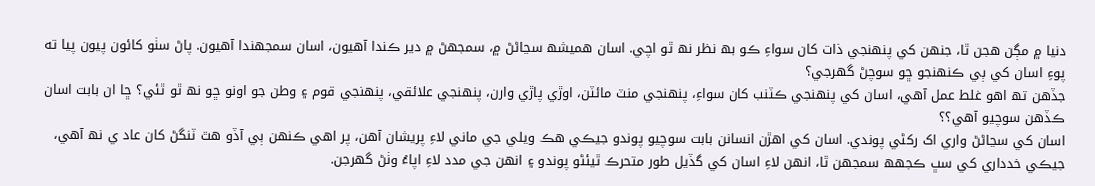دنيا ۾ مڳن ھجن ٿا، جنھن کي پنھنجي ذات کان سواءِ ڪو بھ نظر نھ ٿو اچي. اسان ھميشھ سڃاڻڻ ۾، سمجھڻ ۾ دير ڪندا آھيون، اسان سمجھندا آھيون. پاڻ سٺو کائون پيون پيا ته پوءِ اسان کي ٻي ڪنھنجو ڇو سوچڻ گھرجي؟
جڏھن تھ اھو غلط عمل آھي، اسان کي پنھنجي ڪٽنب کان سواءِ، پنھنجي منٽ مائٽن، اوڙي پاڙي وارن، پنھنجي علائقي، پنھنجي قوم ۽ وطن جو اونو ڇو نھ ٿو ٿئي؟ ڇا ان بابت اسان ڪڏھن سوچيو آھي؟؟
اسان کي سڃاڻڻ واري اک رکڻي پوندي. اسان کي اھڙن انسانن بابت سوچيو پوندو جيڪي ھڪ ويلي جي ماني لاءِ پريشان آھن، پر اھي ڪنھن ٻي آڏو ھٿ ٽنگڻ کان عاد ي نھ آھي، جيڪي خدداري کي سڀ ڪجھھ سمجھن ٿا، انھن لاءِ اسان کي گڏيل طور متحرڪ ٿيئڻو پوندو ۽ انھن جي مدد لاءِ اپاءُ وٺڻ گھرجن.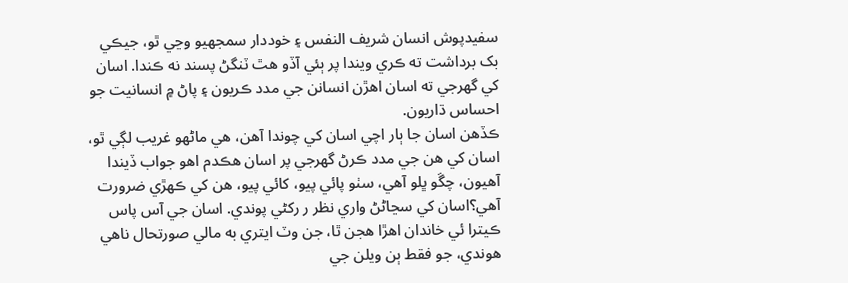سفيدپوش انسان شريف النفس ۽ خوددار سمجھيو وڃي ٿو، جيڪي بک برداشت ته ڪري ويندا پر ٻئي آڏو ھٿ ٽنگڻ پسند نه ڪندا. اسان کي گھرجي ته اسان اھڙن انسانن جي مدد ڪريون ۽ پاڻ ۾ انسانيت جو احساس ڌاريون.
ڪڏھن اسان جا ٻار اچي اسان کي چوندا آھن، ھي ماڻھو غريب لڳي ٿو، اسان کي ھن جي مدد ڪرڻ گھرجي پر اسان ھڪدم اھو جواب ڏيندا آھيون، چڱو ڀلو آھي، سٺو پائي پيو، کائي پيو، ھن کي ڪھڙي ضرورت آھي؟اسان کي سڃاڻڻ واري نظر ر رکڻي پوندي. اسان جي آس پاس ڪيترا ئي خاندان اھڙا ھجن ٿا، جن وٽ ايتري به مالي صورتحال ناھي ھوندي، جو فقط ٻن ويلن جي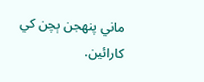ماني پنھجن ٻچن کي کارائين.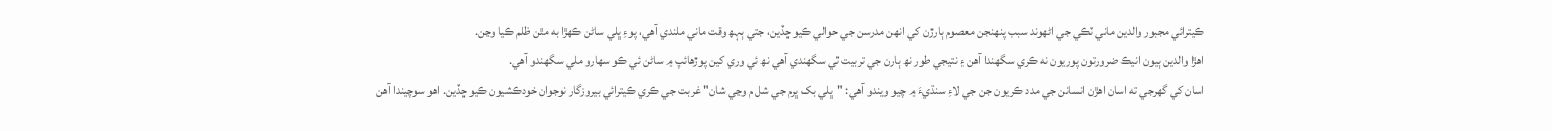ڪيترائي مجبور والدين ماني ٽڪي جي اڻھوند سبب پنھنجن معصوم ٻارڙن کي انھن مدرسن جي حوالي ڪيو ڇڏين، جتي ٻہھ وقت ماني ملندي آهي، پوءِ ڀلي ساڻن ڪھڙا به مٿن ظلم ڪيا وڃن.
اھڙا والدين ٻيون انيڪ ضرورتون پوريون نه ڪري سگھندا آھن ۽ نتيجي طور نھ ٻارن جي تربيت ٿي سگھندي آھي نھ ئي وري کين پوڙھائپ ۾ ساڻن ئي ڪو سھارو ملي سگھندو آھي.
اسان کي گھرجي ته اسان اھڙن انسانن جي مدد ڪريون جن جي لاءِ سنڌيءَ ۾ چيو ويندو آھي: "ڀلي بک ڀرم جي شل م وڃي شان" غربت جي ڪري ڪيترائي بيروزگار نوجوان خودڪشيون ڪيو ڇڏين. اھو سوچيندا آهن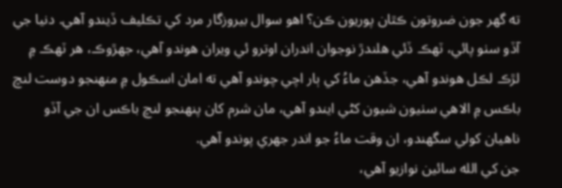ته گھر جون ضروتون ڪٿان پوريون ڪن؟ اھو سوال بيروزگار مرد کي تڪليف ڏيندو آھي. دنيا جي آڏو سٺو پائي، ٽھڪ ڏئي ھلندڙ نوجوان اندران اوترو ئي ويران ھوندو آھي، جھڙوڪ، ھر ٽھڪ ۾ لڙڪ لڪل ھوندو آھي، جڏھن ماءُ کي ٻار اچي چوندو آھي ته امان اسڪول ۾ منھنجو دوست لنچ باڪس ۾ الاھي سٺيون شيون کڻي ايندو آھي، مان شرم کان پنھنجو لنچ باڪس ان جي آڏو ناھيان کولي سگھندو، ان وقت ماءُ جو اندر جھري پوندو آھي.
جن کي الله سائين نوازيو آھي،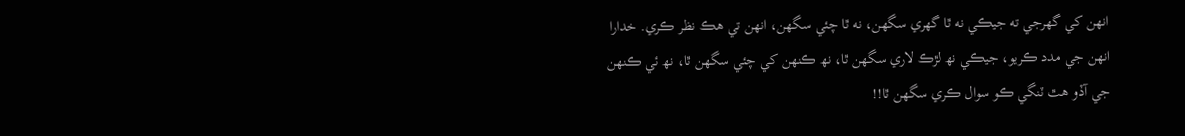انھن کي گھرجي ته جيڪي نه ٿا گھري سگھن، نه ٿا چئي سگھن، انھن تي ھڪ نظر ڪري. خدارا انھن جي مدد ڪريو، جيڪي نھ لڙڪ لاري سگھن ٿا، نھ ڪنھن کي چئي سگھن ٿا، نھ ئي ڪنھن جي آڏو ھٿ ٽنگي ڪو سوال ڪري سگھن ٿا!!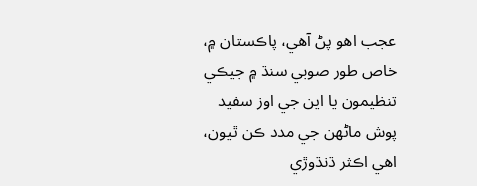عجب اھو پڻ آھي، پاڪستان ۾، خاص طور صوبي سنڌ ۾ جيڪي تنظيمون يا اين جي اوز سفيد پوش ماڻھن جي مدد ڪن ٿيون، اھي اڪثر ڌنڌوڙي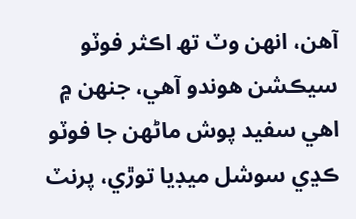آھن، انھن وٽ تھ اڪثر فوٽو سيڪشن ھوندو آھي، جنھن ۾ اھي سفيد پوش ماڻھن جا فوٽو ڪڍي سوشل ميڊيا توڙي، پرنٽ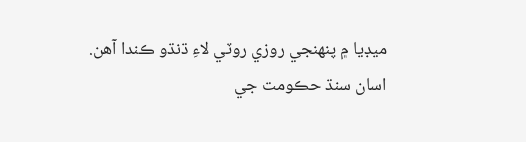ميڊيا ۾ پنھنجي روزي روٽي لاءِ ڌنڌو ڪندا آھن.
اسان سنڌ حڪومت جي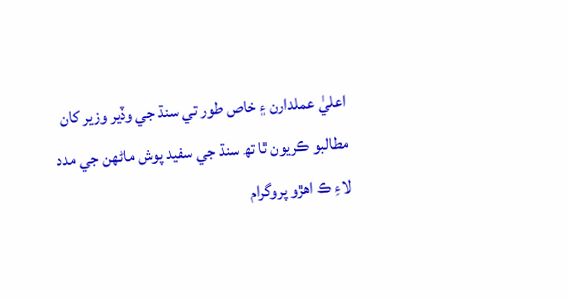اعليٰ عملدارن ۽ خاص طور تي سنڌ جي وڏير وزير کان مطالبو ڪريون ٿا تھ سنڌ جي سفيد پوش ماڻھن جي مدد لاءِ ڪ اھڙو پروگرام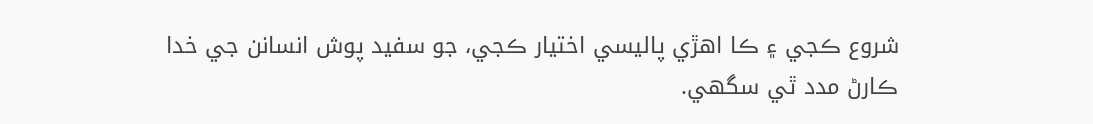شروع ڪجي ۽ ڪا اھڙي پاليسي اختيار ڪجي، جو سفيد پوش انسانن جي خدا ڪارڻ مدد ٿي سگھي.